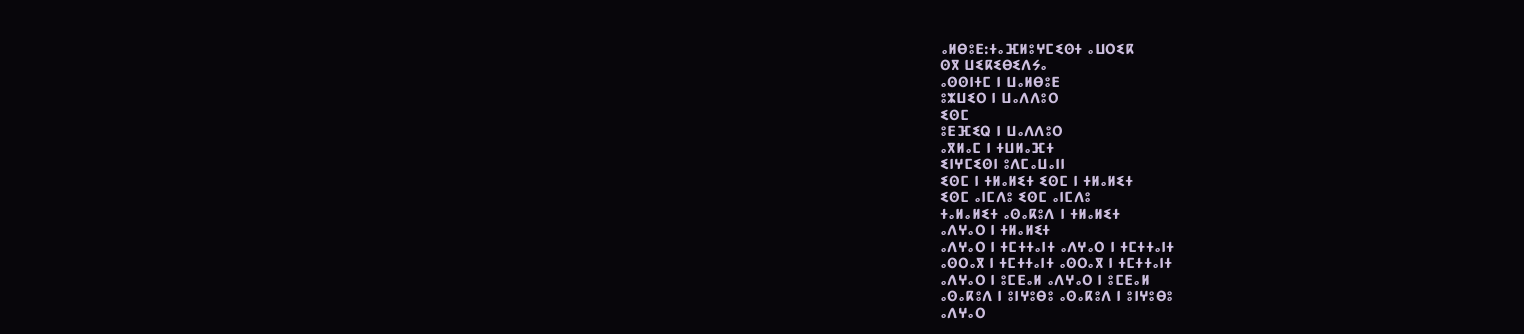ⴰⵍⴱⵓⴹ:ⵜⴰⴼⵍⵓⵖⵎⵉⵙⵜ ⴰⵡⵔⵉⴽ
ⵙⴳ ⵡⵉⴽⵉⴱⵉⴷⵢⴰ
ⴰⵙⵙⵏⵜⵎ ⵏ ⵡⴰⵍⴱⵓⴹ
ⵓⵣⵡⵉⵔ ⵏ ⵡⴰⴷⴷⵓⵔ
ⵉⵙⵎ
ⵓⴹⴼⵉⵕ ⵏ ⵡⴰⴷⴷⵓⵔ
ⴰⴳⵍⴰⵎ ⵏ ⵜⵡⵍⴰⴼⵜ
ⵉⵏⵖⵎⵉⵙⵏ ⵓⴷⵎⴰⵡⴰⵏⵏ
ⵉⵙⵎ ⵏ ⵜⵍⴰⵍⵉⵜ ⵉⵙⵎ ⵏ ⵜⵍⴰⵍⵉⵜ
ⵉⵙⵎ ⴰⵏⵎⴷⵓ ⵉⵙⵎ ⴰⵏⵎⴷⵓ
ⵜⴰⵍⴰⵍⵉⵜ ⴰⵙⴰⴽⵓⴷ ⵏ ⵜⵍⴰⵍⵉⵜ
ⴰⴷⵖⴰⵔ ⵏ ⵜⵍⴰⵍⵉⵜ
ⴰⴷⵖⴰⵔ ⵏ ⵜⵎⵜⵜⴰⵏⵜ ⴰⴷⵖⴰⵔ ⵏ ⵜⵎⵜⵜⴰⵏⵜ
ⴰⵙⵔⴰⴳ ⵏ ⵜⵎⵜⵜⴰⵏⵜ ⴰⵙⵔⴰⴳ ⵏ ⵜⵎⵜⵜⴰⵏⵜ
ⴰⴷⵖⴰⵔ ⵏ ⵓⵎⴹⴰⵍ ⴰⴷⵖⴰⵔ ⵏ ⵓⵎⴹⴰⵍ
ⴰⵙⴰⴽⵓⴷ ⵏ ⵓⵏⵖⵓⴱⵓ ⴰⵙⴰⴽⵓⴷ ⵏ ⵓⵏⵖⵓⴱⵓ
ⴰⴷⵖⴰⵔ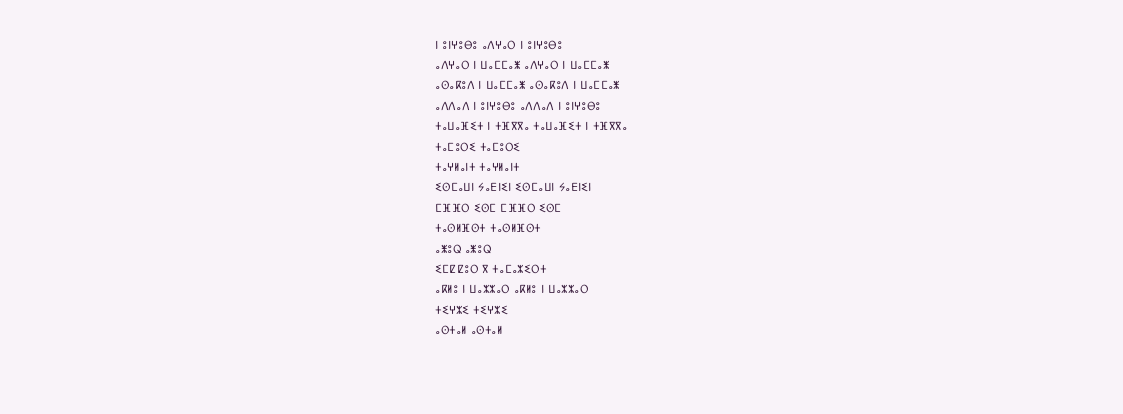ⵏ ⵓⵏⵖⵓⴱⵓ ⴰⴷⵖⴰⵔ ⵏ ⵓⵏⵖⵓⴱⵓ
ⴰⴷⵖⴰⵔ ⵏ ⵡⴰⵎⵎⴰⵥ ⴰⴷⵖⴰⵔ ⵏ ⵡⴰⵎⵎⴰⵥ
ⴰⵙⴰⴽⵓⴷ ⵏ ⵡⴰⵎⵎⴰⵥ ⴰⵙⴰⴽⵓⴷ ⵏ ⵡⴰⵎⵎⴰⵥ
ⴰⴷⴷⴰⴷ ⵏ ⵓⵏⵖⵓⴱⵓ ⴰⴷⴷⴰⴷ ⵏ ⵓⵏⵖⵓⴱⵓ
ⵜⴰⵡⴰⴼⵉⵜ ⵏ ⵜⴼⴳⴳⴰ ⵜⴰⵡⴰⴼⵉⵜ ⵏ ⵜⴼⴳⴳⴰ
ⵜⴰⵎⵓⵔⵉ ⵜⴰⵎⵓⵔⵉ
ⵜⴰⵖⵍⴰⵏⵜ ⵜⴰⵖⵍⴰⵏⵜ
ⵉⵙⵎⴰⵡⵏ ⵢⴰⴹⵏⵉⵏ ⵉⵙⵎⴰⵡⵏ ⵢⴰⴹⵏⵉⵏ
ⵎⴼⴼⵔ ⵉⵙⵎ ⵎⴼⴼⵔ ⵉⵙⵎ
ⵜⴰⵙⵍⴼⵙⵜ ⵜⴰⵙⵍⴼⵙⵜ
ⴰⵥⵓⵕ ⴰⵥⵓⵕ
ⵉⵎⵇⵇⵓⵔ ⴳ ⵜⴰⵎⴰⵣⵉⵔⵜ
ⴰⴽⵍⵓ ⵏ ⵡⴰⵣⵣⴰⵔ ⴰⴽⵍⵓ ⵏ ⵡⴰⵣⵣⴰⵔ
ⵜⵉⵖⵣⵉ ⵜⵉⵖⵣⵉ
ⴰⵙⵜⴰⵍ ⴰⵙⵜⴰⵍ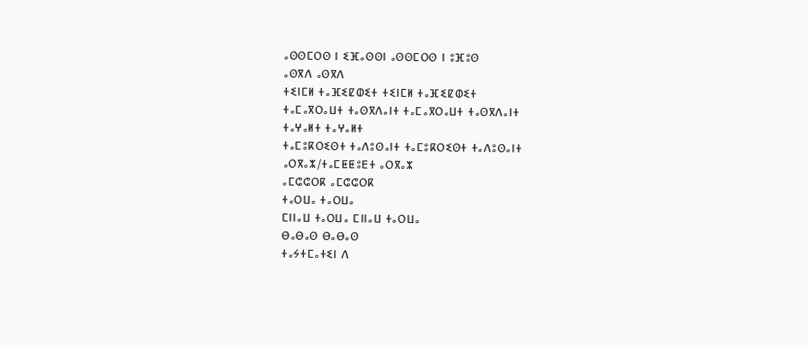ⴰⵙⵙⵎⵔⵙ ⵏ ⵉⴼⴰⵙⵙⵏ ⴰⵙⵙⵎⵔⵙ ⵏ ⵓⴼⵓⵙ
ⴰⵙⴳⴷ ⴰⵙⴳⴷ
ⵜⵉⵏⵎⵍ ⵜⴰⴼⵉⵇⵀⵉⵜ ⵜⵉⵏⵎⵍ ⵜⴰⴼⵉⵇⵀⵉⵜ
ⵜⴰⵎⴰⴳⵔⴰⵡⵜ ⵜⴰⵙⴳⴷⴰⵏⵜ ⵜⴰⵎⴰⴳⵔⴰⵡⵜ ⵜⴰⵙⴳⴷⴰⵏⵜ
ⵜⴰⵖⴰⵍⵜ ⵜⴰⵖⴰⵍⵜ
ⵜⴰⵎⵓⴽⵔⵉⵙⵜ ⵜⴰⴷⵓⵙⴰⵏⵜ ⵜⴰⵎⵓⴽⵔⵉⵙⵜ ⵜⴰⴷⵓⵙⴰⵏⵜ
ⴰⵔⴳⴰⵣ/ⵜⴰⵎⵟⵟⵓⴹⵜ ⴰⵔⴳⴰⵣ
ⴰⵎⵛⵛⵔⴽ ⴰⵎⵛⵛⵔⴽ
ⵜⴰⵔⵡⴰ ⵜⴰⵔⵡⴰ
ⵎⵏⵏⴰⵡ ⵜⴰⵔⵡⴰ ⵎⵏⵏⴰⵡ ⵜⴰⵔⵡⴰ
ⴱⴰⴱⴰⵙ ⴱⴰⴱⴰⵙ
ⵜⴰⵢⵜⵎⴰⵜⵉⵏ ⴷ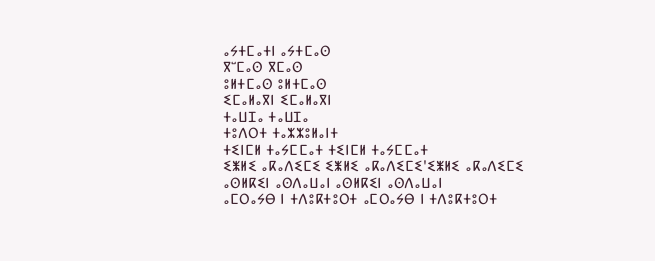ⴰⵢⵜⵎⴰⵜⵏ ⴰⵢⵜⵎⴰⵙ
ⴳⵯⵎⴰⵙ ⴳⵎⴰⵙ
ⵓⵍⵜⵎⴰⵙ ⵓⵍⵜⵎⴰⵙ
ⵉⵎⴰⵍⴰⴳⵏ ⵉⵎⴰⵍⴰⴳⵏ
ⵜⴰⵡⵊⴰ ⵜⴰⵡⵊⴰ
ⵜⵓⴷⵔⵜ ⵜⴰⵣⵣⵓⵍⴰⵏⵜ
ⵜⵉⵏⵎⵍ ⵜⴰⵢⵎⵎⴰⵜ ⵜⵉⵏⵎⵍ ⵜⴰⵢⵎⵎⴰⵜ
ⵉⵥⵍⵉ ⴰⴽⴰⴷⵉⵎⵉ ⵉⵥⵍⵉ ⴰⴽⴰⴷⵉⵎⵉ'ⵉⵥⵍⵉ ⴰⴽⴰⴷⵉⵎⵉ
ⴰⵙⵍⴽⵉⵏ ⴰⵙⴷⴰⵡⴰⵏ ⴰⵙⵍⴽⵉⵏ ⴰⵙⴷⴰⵡⴰⵏ
ⴰⵎⵔⴰⵢⴱ ⵏ ⵜⴷⵓⴽⵜⵓⵔⵜ ⴰⵎⵔⴰⵢⴱ ⵏ ⵜⴷⵓⴽⵜⵓⵔⵜ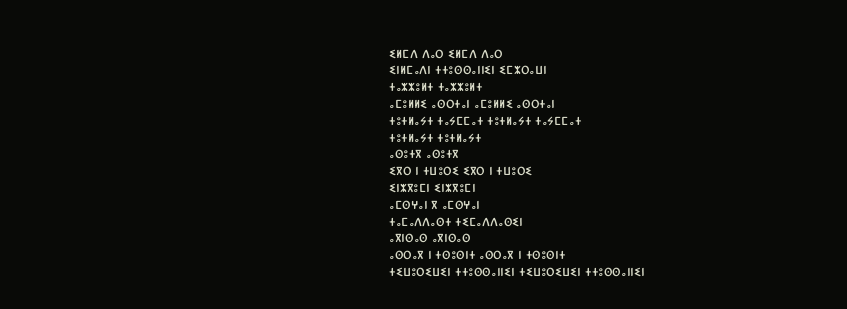ⵉⵍⵎⴷ ⴷⴰⵔ ⵉⵍⵎⴷ ⴷⴰⵔ
ⵉⵏⵍⵎⴰⴷⵏ ⵜⵜⵓⵙⵙⴰⵏⵏⵉⵏ ⵉⵎⵣⵔⴰⵡⵏ
ⵜⴰⵣⵣⵓⵍⵜ ⵜⴰⵣⵣⵓⵍⵜ
ⴰⵎⵓⵍⵍⵉ ⴰⵙⵔⵜⴰⵏ ⴰⵎⵓⵍⵍⵉ ⴰⵙⵔⵜⴰⵏ
ⵜⵓⵜⵍⴰⵢⵜ ⵜⴰⵢⵎⵎⴰⵜ ⵜⵓⵜⵍⴰⵢⵜ ⵜⴰⵢⵎⵎⴰⵜ
ⵜⵓⵜⵍⴰⵢⵜ ⵜⵓⵜⵍⴰⵢⵜ
ⴰⵙⵓⵜⴳ ⴰⵙⵓⵜⴳ
ⵉⴳⵔ ⵏ ⵜⵡⵓⵔⵉ ⵉⴳⵔ ⵏ ⵜⵡⵓⵔⵉ
ⵉⵏⵣⴳⵓⵎⵏ ⵉⵏⵣⴳⵓⵎⵏ
ⴰⵎⵙⵖⴰⵏ ⴳ ⴰⵎⵙⵖⴰⵏ
ⵜⴰⵎⴰⴷⴷⴰⵙⵜ ⵜⵉⵎⴰⴷⴷⴰⵙⵉⵏ
ⴰⴳⵏⵙⴰⵙ ⴰⴳⵏⵙⴰⵙ
ⴰⵙⵔⴰⴳ ⵏ ⵜⵙⵓⵙⵏⵜ ⴰⵙⵔⴰⴳ ⵏ ⵜⵙⵓⵙⵏⵜ
ⵜⵉⵡⵓⵔⵉⵡⵉⵏ ⵜⵜⵓⵙⵙⴰⵏⵏⵉⵏ ⵜⵉⵡⵓⵔⵉⵡⵉⵏ ⵜⵜⵓⵙⵙⴰⵏⵏⵉⵏ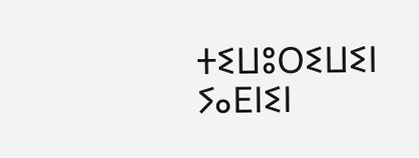ⵜⵉⵡⵓⵔⵉⵡⵉⵏ ⵢⴰⴹⵏⵉⵏ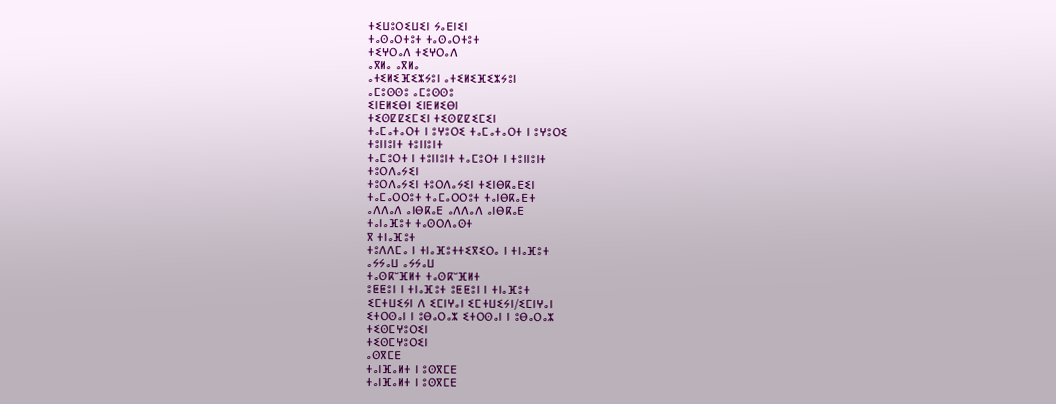ⵜⵉⵡⵓⵔⵉⵡⵉⵏ ⵢⴰⴹⵏⵉⵏ
ⵜⴰⵙⴰⵔⵜⵓⵜ ⵜⴰⵙⴰⵔⵜⵓⵜ
ⵜⵉⵖⵔⴰⴷ ⵜⵉⵖⵔⴰⴷ
ⴰⴳⵍⴰ ⴰⴳⵍⴰ
ⴰⵜⵉⵍⵉⴼⵉⵣⵢⵓⵏ ⴰⵜⵉⵍⵉⴼⵉⵣⵢⵓⵏ
ⴰⵎⵓⵙⵙⵓ ⴰⵎⵓⵙⵙⵓ
ⵉⵏⴹⵍⵉⴱⵏ ⵉⵏⴹⵍⵉⴱⵏ
ⵜⵉⵙⵇⵇⵉⵎⵉⵏ ⵜⵉⵙⵇⵇⵉⵎⵉⵏ
ⵜⴰⵎⴰⵜⴰⵔⵜ ⵏ ⵓⵖⵓⵔⵉ ⵜⴰⵎⴰⵜⴰⵔⵜ ⵏ ⵓⵖⵓⵔⵉ
ⵜⵓⵏⵏⵓⵏⵜ ⵜⵓⵏⵏⵓⵏⵜ
ⵜⴰⵎⵓⵔⵜ ⵏ ⵜⵓⵏⵏⵓⵏⵜ ⵜⴰⵎⵓⵔⵜ ⵏ ⵜⵓⵏⵏⵓⵏⵜ
ⵜⵓⵔⴷⴰⵢⵉⵏ
ⵜⵓⵔⴷⴰⵢⵉⵏ ⵜⵓⵔⴷⴰⵢⵉⵏ ⵜⵉⵏⴱⴽⴰⴹⵉⵏ
ⵜⴰⵎⴰⵔⵔⵓⵜ ⵜⴰⵎⴰⵔⵔⵓⵜ ⵜⴰⵏⴱⴽⴰⴹⵜ
ⴰⴷⴷⴰⴷ ⴰⵏⴱⴽⴰⴹ ⴰⴷⴷⴰⴷ ⴰⵏⴱⴽⴰⴹ
ⵜⴰⵏⴰⴼⵓⵜ ⵜⴰⵙⵔⴷⴰⵙⵜ
ⴳ ⵜⵏⴰⴼⵓⵜ
ⵜⵓⴷⴷⵎⴰ ⵏ ⵜⵏⴰⴼⵓⵜⵜⵉⴳⵉⵔⴰ ⵏ ⵜⵏⴰⴼⵓⵜ
ⴰⵢⵢⴰⵡ ⴰⵢⵢⴰⵡ
ⵜⴰⵙⴽⵯⴼⵍⵜ ⵜⴰⵙⴽⵯⴼⵍⵜ
ⵓⵟⵟⵓⵏ ⵏ ⵜⵏⴰⴼⵓⵜ ⵓⵟⵟⵓⵏ ⵏ ⵜⵏⴰⴼⵓⵜ
ⵉⵎⵜⵡⵉⵢⵏ ⴷ ⵉⵎⵏⵖⴰⵏ ⵉⵎⵜⵡⵉⵢⵏ/ⵉⵎⵏⵖⴰⵏ
ⵉⵜⵔⵙⴰⵏ ⵏ ⵓⴱⴰⵔⴰⵣ ⵉⵜⵔⵙⴰⵏ ⵏ ⵓⴱⴰⵔⴰⵣ
ⵜⵉⵙⵎⵖⵓⵔⵉⵏ
ⵜⵉⵙⵎⵖⵓⵔⵉⵏ
ⴰⵙⴳⵎⴹ
ⵜⴰⵏⴼⴰⵍⵜ ⵏ ⵓⵙⴳⵎⴹ
ⵜⴰⵏⴼⴰⵍⵜ ⵏ ⵓⵙⴳⵎⴹ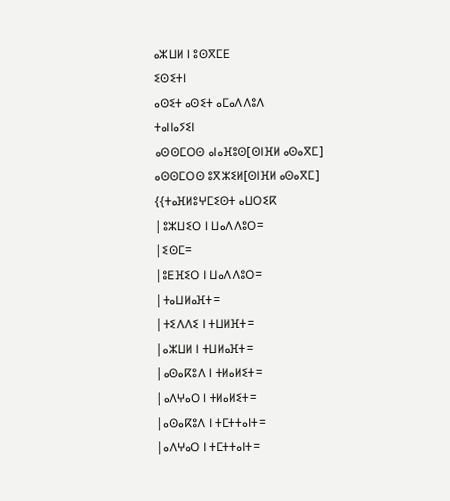ⴰⵣⵡⵍ ⵏ ⵓⵙⴳⵎⴹ
ⵉⵙⵉⵜⵏ
ⴰⵙⵉⵜ ⴰⵙⵉⵜ ⴰⵎⴰⴷⴷⵓⴷ
ⵜⴰⵏⵏⴰⵢⵉⵏ
ⴰⵙⵙⵎⵔⵙ ⴰⵏⴰⴼⵓⵙ[ⵙⵏⴼⵍ ⴰⵙⴰⴳⵎ]
ⴰⵙⵙⵎⵔⵙ ⵓⴳⵣⵉⵍ[ⵙⵏⴼⵍ ⴰⵙⴰⴳⵎ]
{{ⵜⴰⴼⵍⵓⵖⵎⵉⵙⵜ ⴰⵡⵔⵉⴽ
|ⵓⵣⵡⵉⵔ ⵏ ⵡⴰⴷⴷⵓⵔ=
|ⵉⵙⵎ=
|ⵓⴹⴼⵉⵔ ⵏ ⵡⴰⴷⴷⵓⵔ=
|ⵜⴰⵡⵍⴰⴼⵜ=
|ⵜⵉⴷⴷⵉ ⵏ ⵜⵡⵍⴼⵜ=
|ⴰⵣⵡⵍ ⵏ ⵜⵡⵍⴰⴼⵜ=
|ⴰⵙⴰⴽⵓⴷ ⵏ ⵜⵍⴰⵍⵉⵜ=
|ⴰⴷⵖⴰⵔ ⵏ ⵜⵍⴰⵍⵉⵜ=
|ⴰⵙⴰⴽⵓⴷ ⵏ ⵜⵎⵜⵜⴰⵏⵜ=
|ⴰⴷⵖⴰⵔ ⵏ ⵜⵎⵜⵜⴰⵏⵜ=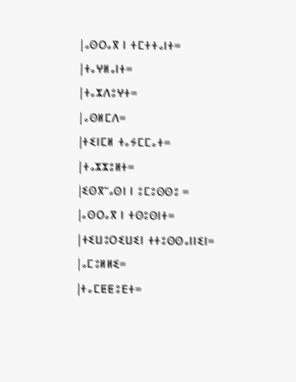|ⴰⵙⵔⴰⴳ ⵏ ⵜⵎⵜⵜⴰⵏⵜ=
|ⵜⴰⵖⵍⴰⵏⵜ=
|ⵜⴰⵣⴷⵓⵖⵜ=
|ⴰⵙⵍⵎⴷ=
|ⵜⵉⵏⵎⵍ ⵜⴰⵢⵎⵎⴰⵜ=
|ⵜⴰⵣⵣⵓⵍⵜ=
|ⵉⵙⴳⵯⴰⵙⵏ ⵏ ⵓⵎⵓⵙⵙⵓ =
|ⴰⵙⵔⴰⴳ ⵏ ⵜⵙⵓⵙⵏⵜ=
|ⵜⵉⵡⵓⵔⵉⵡⵉⵏ ⵜⵜⵓⵙⵙⴰⵏⵏⵉⵏ=
|ⴰⵎⵓⵍⵍⵉ=
|ⵜⴰⵎⵟⵟⵓⴹⵜ=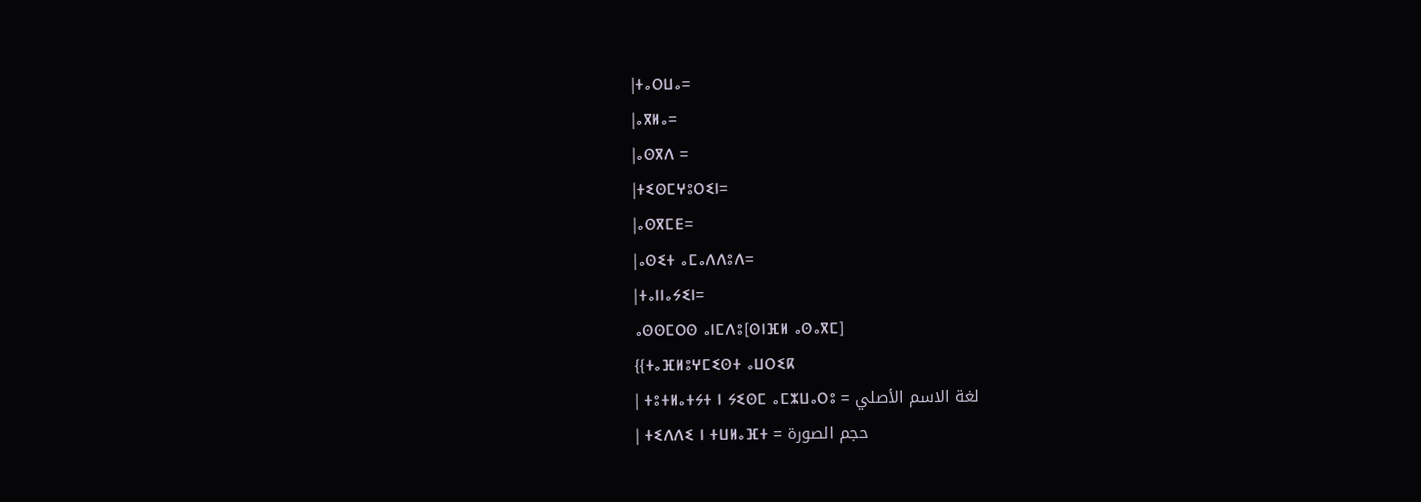|ⵜⴰⵔⵡⴰ=
|ⴰⴳⵍⴰ=
|ⴰⵙⴳⴷ =
|ⵜⵉⵙⵎⵖⵓⵔⵉⵏ=
|ⴰⵙⴳⵎⴹ=
|ⴰⵙⵉⵜ ⴰⵎⴰⴷⴷⵓⴷ=
|ⵜⴰⵏⵏⴰⵢⵉⵏ=
ⴰⵙⵙⵎⵔⵙ ⴰⵏⵎⴷⵓ[ⵙⵏⴼⵍ ⴰⵙⴰⴳⵎ]
{{ⵜⴰⴼⵍⵓⵖⵎⵉⵙⵜ ⴰⵡⵔⵉⴽ
| ⵜⵓⵜⵍⴰⵜⵢⵜ ⵏ ⵢⵉⵙⵎ ⴰⵎⵣⵡⴰⵔⵓ = لغة الاسم الأصلي
| ⵜⵉⴷⴷⵉ ⵏ ⵜⵡⵍⴰⴼⵜ = حجم الصورة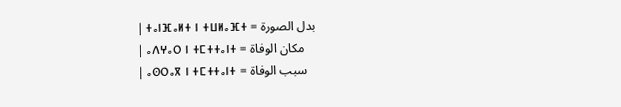| ⵜⴰⵏⴼⴰⵍⵜ ⵏ ⵜⵡⵍⴰⴼⵜ = بدل الصورة
| ⴰⴷⵖⴰⵔ ⵏ ⵜⵎⵜⵜⴰⵏⵜ = مكان الوفاة
| ⴰⵙⵔⴰⴳ ⵏ ⵜⵎⵜⵜⴰⵏⵜ = سبب الوفاة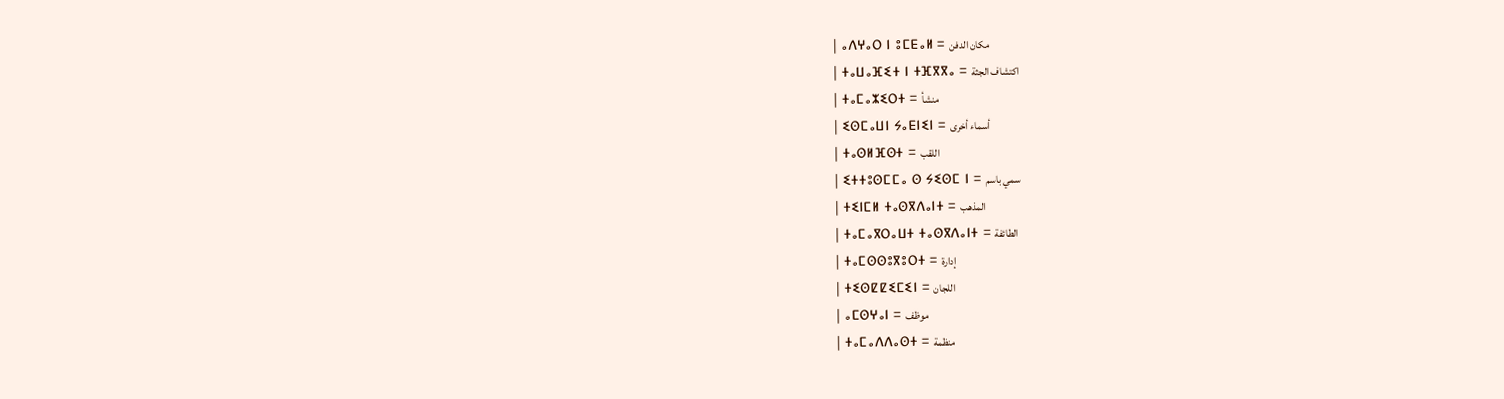| ⴰⴷⵖⴰⵔ ⵏ ⵓⵎⴹⴰⵍ = مكان الدفن
| ⵜⴰⵡⴰⴼⵉⵜ ⵏ ⵜⴼⴳⴳⴰ = اكتشاف الجثة
| ⵜⴰⵎⴰⵣⵉⵔⵜ = منشأ
| ⵉⵙⵎⴰⵡⵏ ⵢⴰⴹⵏⵉⵏ = أسماء أخرى
| ⵜⴰⵙⵍⴼⵙⵜ = اللقب
| ⵉⵜⵜⵓⵙⵎⵎⴰ ⵙ ⵢⵉⵙⵎ ⵏ = سمي باسم
| ⵜⵉⵏⵎⵍ ⵜⴰⵙⴳⴷⴰⵏⵜ = المذهب
| ⵜⴰⵎⴰⴳⵔⴰⵡⵜ ⵜⴰⵙⴳⴷⴰⵏⵜ = الطائفة
| ⵜⴰⵎⵙⵙⵓⴳⵓⵔⵜ = إدارة
| ⵜⵉⵙⵇⵇⵉⵎⵉⵏ = اللجان
| ⴰⵎⵙⵖⴰⵏ = موظف
| ⵜⴰⵎⴰⴷⴷⴰⵙⵜ = منظمة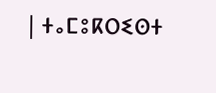| ⵜⴰⵎⵓⴽⵔⵉⵙⵜ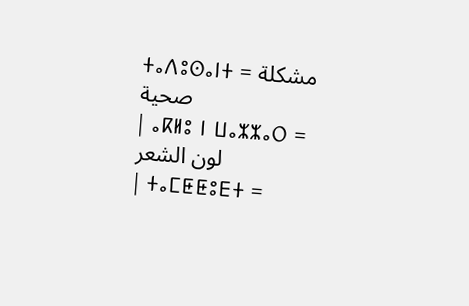ⵜⴰⴷⵓⵙⴰⵏⵜ = مشكلة صحية
| ⴰⴽⵍⵓ ⵏ ⵡⴰⵣⵣⴰⵔ = لون الشعر
| ⵜⴰⵎⵟⵟⵓⴹⵜ =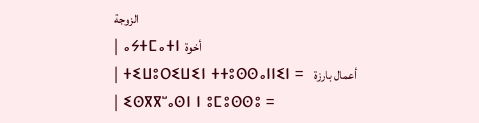الزوجة
| ⴰⵢⵜⵎⴰⵜⵏ أخوة
| ⵜⵉⵡⵓⵔⵉⵡⵉⵏ ⵜⵜⵓⵙⵙⴰⵏⵏⵉⵏ =  أعمال بارزة
| ⵉⵙⴳⴳⵯⴰⵙⵏ ⵏ ⵓⵎⵓⵙⵙⵓ =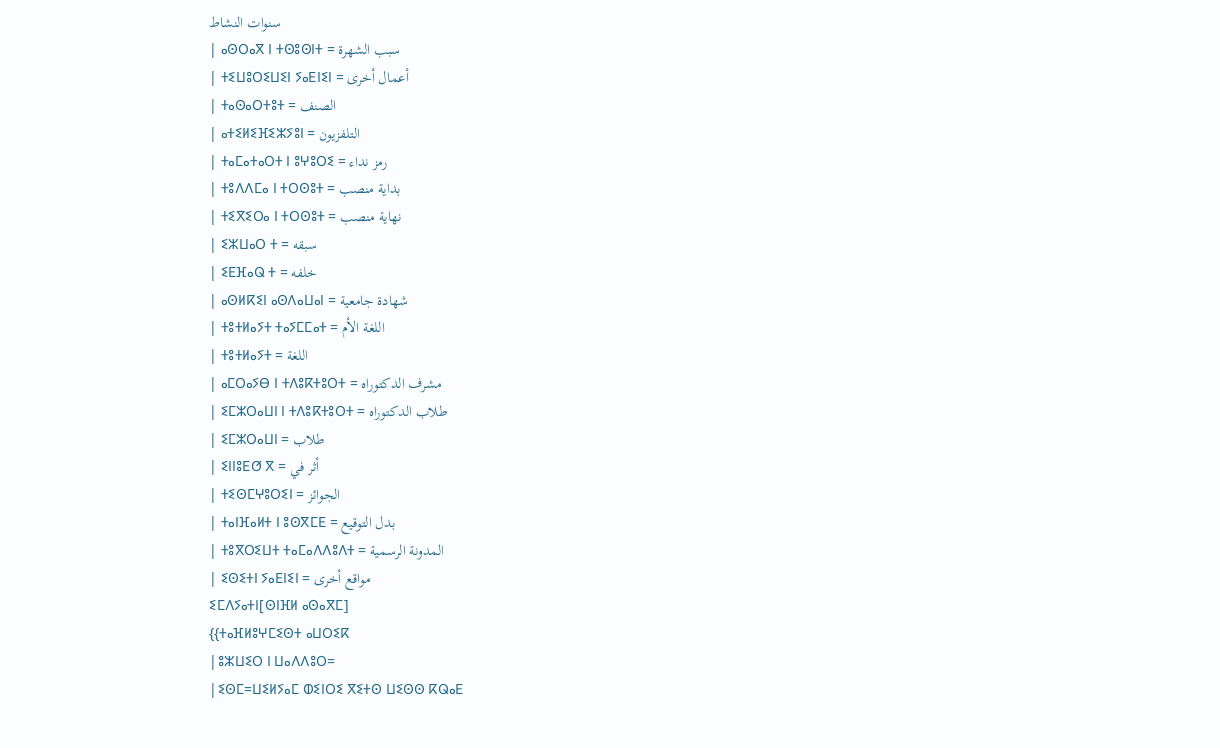سنوات النشاط
| ⴰⵙⵔⴰⴳ ⵏ ⵜⵙⵓⵙⵏⵜ = سبب الشهرة
| ⵜⵉⵡⵓⵔⵉⵡⵉⵏ ⵢⴰⴹⵏⵉⵏ = أعمال أخرى
| ⵜⴰⵙⴰⵔⵜⵓⵜ = الصنف
| ⴰⵜⵉⵍⵉⴼⵉⵣⵢⵓⵏ = التلفزيون
| ⵜⴰⵎⴰⵜⴰⵔⵜ ⵏ ⵓⵖⵓⵔⵉ = رمز نداء
| ⵜⵓⴷⴷⵎⴰ ⵏ ⵜⵔⵙⵓⵜ = بداية منصب
| ⵜⵉⴳⵉⵔⴰ ⵏ ⵜⵔⵙⵓⵜ = نهاية منصب
| ⵉⵣⵡⴰⵔ ⵜ = سبقه
| ⵉⴹⴼⴰⵕ ⵜ = خلفه
| ⴰⵙⵍⴽⵉⵏ ⴰⵙⴷⴰⵡⴰⵏ = شهادة جامعية
| ⵜⵓⵜⵍⴰⵢⵜ ⵜⴰⵢⵎⵎⴰⵜ = اللغة الأم
| ⵜⵓⵜⵍⴰⵢⵜ = اللغة
| ⴰⵎⵔⴰⵢⴱ ⵏ ⵜⴷⵓⴽⵜⵓⵔⵜ = مشرف الدكتوراه
| ⵉⵎⵣⵔⴰⵡⵏ ⵏ ⵜⴷⵓⴽⵜⵓⵔⵜ = طلاب الدكتوراه
| ⵉⵎⵣⵔⴰⵡⵏ = طلاب
| ⵉⵏⵏⵓⴹⵚ ⴳ = أثر في
| ⵜⵉⵙⵎⵖⵓⵔⵉⵏ = الجوائز
| ⵜⴰⵏⴼⴰⵍⵜ ⵏ ⵓⵙⴳⵎⴹ = بدل التوقيع
| ⵜⵓⴳⵔⵉⵡⵜ ⵜⴰⵎⴰⴷⴷⵓⴷⵜ = المدونة الرسمية
| ⵉⵙⵉⵜⵏ ⵢⴰⴹⵏⵉⵏ = مواقع أخرى
ⵉⵎⴷⵢⴰⵜⵏ[ⵙⵏⴼⵍ ⴰⵙⴰⴳⵎ]
{{ⵜⴰⴼⵍⵓⵖⵎⵉⵙⵜ ⴰⵡⵔⵉⴽ
|ⵓⵣⵡⵉⵔ ⵏ ⵡⴰⴷⴷⵓⵔ=
|ⵉⵙⵎ=ⵡⵉⵍⵢⴰⵎ ⵀⵉⵏⵔⵉ ⴳⵉⵜⵙ ⵡⵉⵙⵙ ⴽⵕⴰⴹ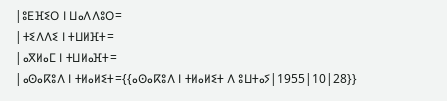|ⵓⴹⴼⵉⵔ ⵏ ⵡⴰⴷⴷⵓⵔ=
|ⵜⵉⴷⴷⵉ ⵏ ⵜⵡⵍⴼⵜ=
|ⴰⴳⵍⴰⵎ ⵏ ⵜⵡⵍⴰⴼⵜ=
|ⴰⵙⴰⴽⵓⴷ ⵏ ⵜⵍⴰⵍⵉⵜ={{ⴰⵙⴰⴽⵓⴷ ⵏ ⵜⵍⴰⵍⵉⵜ ⴷ ⵓⵡⵜⴰⵢ|1955|10|28}}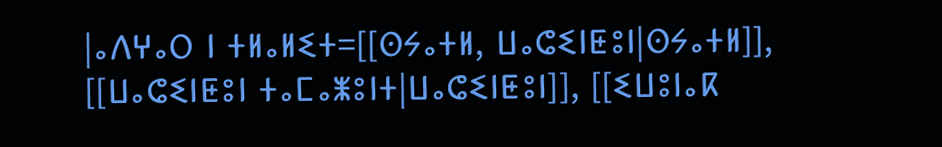|ⴰⴷⵖⴰⵔ ⵏ ⵜⵍⴰⵍⵉⵜ=[[ⵙⵢⴰⵜⵍ, ⵡⴰⵛⵉⵏⵟⵓⵏ|ⵙⵢⴰⵜⵍ]], [[ⵡⴰⵛⵉⵏⵟⵓⵏ ⵜⴰⵎⴰⵥⵓⵏⵜ|ⵡⴰⵛⵉⵏⵟⵓⵏ]], [[ⵉⵡⵓⵏⴰⴽ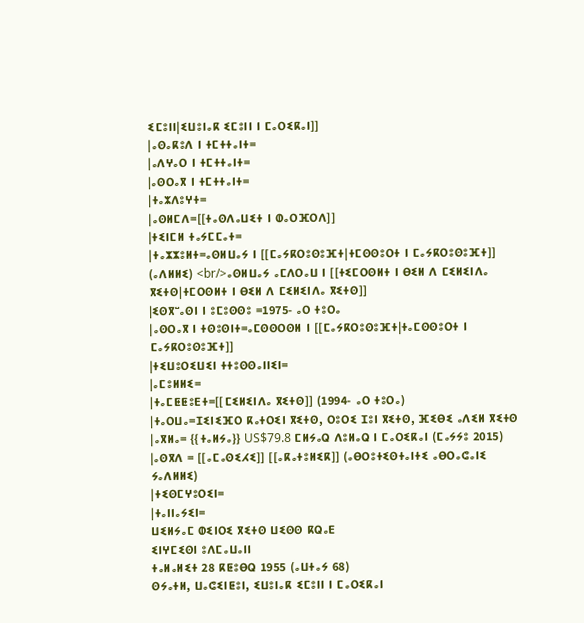ⵉⵎⵓⵏⵏ|ⵉⵡⵓⵏⴰⴽ ⵉⵎⵓⵏⵏ ⵏ ⵎⴰⵔⵉⴽⴰⵏ]]
|ⴰⵙⴰⴽⵓⴷ ⵏ ⵜⵎⵜⵜⴰⵏⵜ=
|ⴰⴷⵖⴰⵔ ⵏ ⵜⵎⵜⵜⴰⵏⵜ=
|ⴰⵙⵔⴰⴳ ⵏ ⵜⵎⵜⵜⴰⵏⵜ=
|ⵜⴰⵣⴷⵓⵖⵜ=
|ⴰⵙⵍⵎⴷ=[[ⵜⴰⵙⴷⴰⵡⵉⵜ ⵏ ⵀⴰⵔⴼⵔⴷ]]
|ⵜⵉⵏⵎⵍ ⵜⴰⵢⵎⵎⴰⵜ=
|ⵜⴰⵣⵣⵓⵍⵜ=ⴰⵙⵍⵡⴰⵢ ⵏ [[ⵎⴰⵢⴽⵔⵓⵙⵓⴼⵜ|ⵜⵎⵙⵙⵓⵔⵜ ⵏ ⵎⴰⵢⴽⵔⵓⵙⵓⴼⵜ]] (ⴰⴷⵍⵍⵉ) <br/>ⴰⵙⵍⵡⴰⵢ ⴰⵎⴷⵔⴰⵡ ⵏ [[ⵜⵉⵎⵔⵙⵍⵜ ⵏ ⴱⵉⵍ ⴷ ⵎⵉⵍⵉⵏⴷⴰ ⴳⵉⵜⵙ|ⵜⵎⵔⵙⵍⵜ ⵏ ⴱⵉⵍ ⴷ ⵎⵉⵍⵉⵏⴷⴰ ⴳⵉⵜⵙ]]
|ⵉⵙⴳⵯⴰⵙⵏ ⵏ ⵓⵎⵓⵙⵙⵓ =1975- ⴰⵔ ⵜⵓⵔⴰ
|ⴰⵙⵔⴰⴳ ⵏ ⵜⵙⵓⵙⵏⵜ=ⴰⵎⵙⵙⵔⵙⵍ ⵏ [[ⵎⴰⵢⴽⵔⵓⵙⵓⴼⵜ|ⵜⴰⵎⵙⵙⵓⵔⵜ ⵏ ⵎⴰⵢⴽⵔⵓⵙⵓⴼⵜ]]
|ⵜⵉⵡⵓⵔⵉⵡⵉⵏ ⵜⵜⵓⵙⵙⴰⵏⵏⵉⵏ=
|ⴰⵎⵓⵍⵍⵉ=
|ⵜⴰⵎⵟⵟⵓⴹⵜ=[[ⵎⵉⵍⵉⵏⴷⴰ ⴳⵉⵜⵙ]] (1994- ⴰⵔ ⵜⵓⵔⴰ)
|ⵜⴰⵔⵡⴰ=ⵊⵉⵏⵉⴼⵔ ⴽⴰⵜⵔⵉⵏ ⴳⵉⵜⵙ, ⵔⵓⵔⵉ ⵊⵓⵏ ⴳⵉⵜⵙ, ⴼⵉⴱⵉ ⴰⴷⵉⵍ ⴳⵉⵜⵙ
|ⴰⴳⵍⴰ= {{ⵜⴰⵍⵢⴰ}} US$79.8 ⵎⵍⵢⴰⵕ ⴷⵓⵍⴰⵕ ⵏ ⵎⴰⵔⵉⴽⴰⵏ (ⵎⴰⵢⵢⵓ 2015)
|ⴰⵙⴳⴷ = [[ⴰⵎⴰⵙⵉⵃⵉ]] [[ⴰⴽⴰⵜⵓⵍⵉⴽ]] (ⴰⴱⵔⵓⵜⵉⵙⵜⴰⵏⵜⵉ ⴰⴱⵔⴰⵛⴰⵏⵉ ⵢⴰⴷⵍⵍⵉ)
|ⵜⵉⵙⵎⵖⵓⵔⵉⵏ=
|ⵜⴰⵏⵏⴰⵢⵉⵏ=
ⵡⵉⵍⵢⴰⵎ ⵀⵉⵏⵔⵉ ⴳⵉⵜⵙ ⵡⵉⵙⵙ ⴽⵕⴰⴹ
ⵉⵏⵖⵎⵉⵙⵏ ⵓⴷⵎⴰⵡⴰⵏⵏ
ⵜⴰⵍⴰⵍⵉⵜ 28 ⴽⵟⵓⴱⵕ 1955 (ⴰⵡⵜⴰⵢ 68)
ⵙⵢⴰⵜⵍ, ⵡⴰⵛⵉⵏⵟⵓⵏ, ⵉⵡⵓⵏⴰⴽ ⵉⵎⵓⵏⵏ ⵏ ⵎⴰⵔⵉⴽⴰⵏ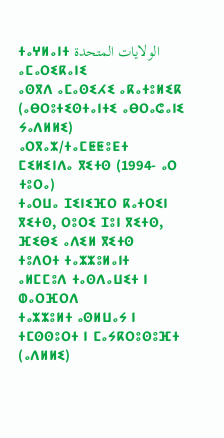ⵜⴰⵖⵍⴰⵏⵜ الولايات المتحدة ⴰⵎⴰⵔⵉⴽⴰⵏⵉ
ⴰⵙⴳⴷ ⴰⵎⴰⵙⵉⵃⵉ ⴰⴽⴰⵜⵓⵍⵉⴽ (ⴰⴱⵔⵓⵜⵉⵙⵜⴰⵏⵜⵉ ⴰⴱⵔⴰⵛⴰⵏⵉ ⵢⴰⴷⵍⵍⵉ)
ⴰⵔⴳⴰⵣ/ⵜⴰⵎⵟⵟⵓⴹⵜ ⵎⵉⵍⵉⵏⴷⴰ ⴳⵉⵜⵙ (1994- ⴰⵔ ⵜⵓⵔⴰ)
ⵜⴰⵔⵡⴰ ⵊⵉⵏⵉⴼⵔ ⴽⴰⵜⵔⵉⵏ ⴳⵉⵜⵙ, ⵔⵓⵔⵉ ⵊⵓⵏ ⴳⵉⵜⵙ, ⴼⵉⴱⵉ ⴰⴷⵉⵍ ⴳⵉⵜⵙ
ⵜⵓⴷⵔⵜ ⵜⴰⵣⵣⵓⵍⴰⵏⵜ
ⴰⵍⵎⵎⵓⴷ ⵜⴰⵙⴷⴰⵡⵉⵜ ⵏ ⵀⴰⵔⴼⵔⴷ
ⵜⴰⵣⵣⵓⵍⵜ ⴰⵙⵍⵡⴰⵢ ⵏ ⵜⵎⵙⵙⵓⵔⵜ ⵏ ⵎⴰⵢⴽⵔⵓⵙⵓⴼⵜ (ⴰⴷⵍⵍⵉ)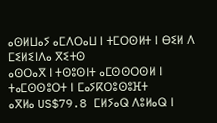ⴰⵙⵍⵡⴰⵢ ⴰⵎⴷⵔⴰⵡ ⵏ ⵜⵎⵔⵙⵍⵜ ⵏ ⴱⵉⵍ ⴷ ⵎⵉⵍⵉⵏⴷⴰ ⴳⵉⵜⵙ
ⴰⵙⵔⴰⴳ ⵏ ⵜⵙⵓⵙⵏⵜ ⴰⵎⵙⵙⵔⵙⵍ ⵏ ⵜⴰⵎⵙⵙⵓⵔⵜ ⵏ ⵎⴰⵢⴽⵔⵓⵙⵓⴼⵜ
ⴰⴳⵍⴰ US$79.8 ⵎⵍⵢⴰⵕ ⴷⵓⵍⴰⵕ ⵏ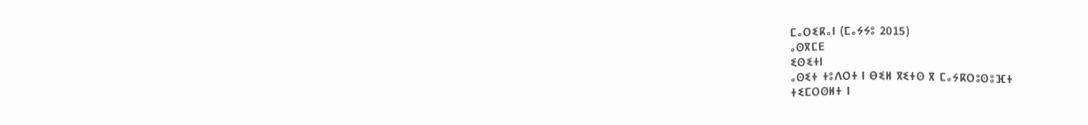ⵎⴰⵔⵉⴽⴰⵏ (ⵎⴰⵢⵢⵓ 2015)
ⴰⵙⴳⵎⴹ
ⵉⵙⵉⵜⵏ
ⴰⵙⵉⵜ ⵜⵓⴷⵔⵜ ⵏ ⴱⵉⵍ ⴳⵉⵜⵙ ⴳ ⵎⴰⵢⴽⵔⵓⵙⵓⴼⵜ
ⵜⵉⵎⵔⵙⵍⵜ ⵏ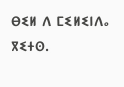ⴱⵉⵍ ⴷ ⵎⵉⵍⵉⵏⴷⴰ ⴳⵉⵜⵙ.